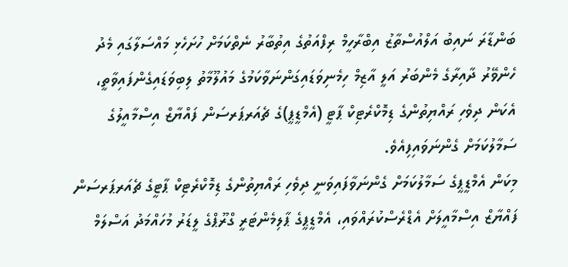ބަންޑާރަ ނައިބު އަލްއުސްތާޒު އިބްރާހީމް ރިފްއަތުގެ އިތުބާރު ނެތްކަމަށް ހުށަހެޅި މައްސަލާގައި މެދު ހެންވޭރު ދާއިރާގެ މެންބަރު އަލީ އާޒިމް ހިމެނިވަޑައިގަންނަވާކަމުގެ މައުލޫމާތު ލިބިވަޑައިގެންފައިވާތީ، އެކަން ދިވެހި ރައްޔިތުންގެ ޑިމޮކްރެޓިކް ޕާޓީ (އެމްޑީޕީ)ގެ ޗެއަރޕަރސަން ފައްޔާޒް އިސްމާއީލުގެ ސަމާލުކަމަށް ގެންނަވައިފިއެވެ.
މިކަން އެމްޑީޕީގެ ސަމާލުކަމަށް ގެންނަވާފައިވަނީ ދިވެހި ރައްޔިތުންގެ ޑިމޮކްރެޓިކް ޕާޓީގެ ޗެއަރޕަރސަން ފައްޔާޒް އިސްމާއީލަށް އެޑްރެސްކުރައްވައި، އެމްޑީޕީގެ ޕާލިމެންޓަރީ ގްރޫޕްގެ ލީޑަރު މުހައްމަދު އަސްލަމް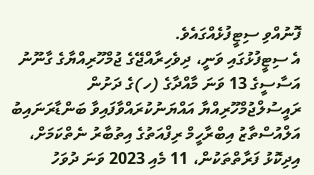ފޮނުއްވި ސިޓީފުޅެއްގައެވެ.
އެ ސިޓީފުޅުގައި ވަނީ، ދިވެހިރާއްޖޭގެ ޖުމްހޫރިއްޔާގެ ގާނޫނު އަސާސީގެ 13 ވަނަ މާއްދާގެ (ހ)ގެ ދަށުން ރައީސުލްޖުމްހޫރިއްޔާ އައްޔަނުކުރައްވާފައިވާ ބަންޑާރަނައިބު އަލްއުސްތާޒު އިބްރާހީމް ރިފްއަތުގެ އިތުބާރު ނެތްކަމަށް، އިދިކޮޅު ފަރާތްތަކުން، 11 މެއި 2023 ވަނަ ދުވަހު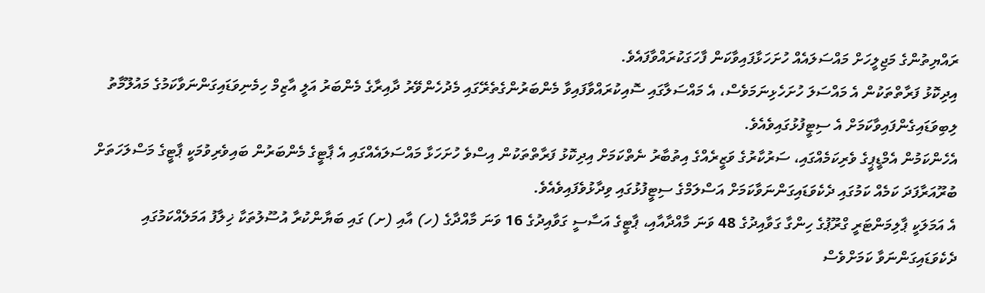ރައްޔިތުންގެ މަޖިލީހަށް މައްސަލައެއް ހުށަހަޅާފައިވާކަން ފާހަގަކުރައްވާފައެވެ.
އިދިކޮޅު ފަރާތްތަކުން އެ މައްސަލަ ހުށަހެޅިނަމަވެސް، އެ މައްސަލާގައި ސޮއިކުރައްވާފައިވާ މެންބަރުންގެތެރޭގައި މެދުހެންވޭރު ދާއިރާގެ މެންބަރު އަލީ އާޒިމް ހިމެނިވަޑައިގަންނަވާކަމުގެ މައުލޫމާތު ލިބިވަޑައިގެންފައިވާކަމަށް އެ ސިޓީފުޅުގައިވެއެވެ.
އެހެންކަމުން އެމްޑީޕީގެ ވެރިކަމެއްގައި، ސަރުކާރުގެ ވަޒީރެއްގެ އިތުބާރު ނެތްކަމަށް އިދިކޮޅު ފަރާތްތަކުން އިސްވެ ހުށަހަޅާ މައްސަލައެއްގައި އެ ޕާޓީގެ މެންބަރުން ބައިވެރިވުމަކީ ޕާޓީގެ މަސްލަހަތަށް ބުރޫއަރާފަދަ ކަމެއް ކަމުގައި ދެކެވަޑައިގަންނަވާކަމަށް އަސްލަމްގެ ސިޓީފުޅުގައި ވިދާޅުވެފައިވެއެވެ.
އެ އަމަލަކީ ޕާލިމަންޓަރީ ގްރޫޕުގެ ހިންގާ ގަވާއިދުގެ 48 ވަނަ މާއްދާއާއި، ޕާޓީގެ އަސާސީ ގަވާއިދުގެ 16 ވަނަ މާއްދާގެ (ހ) އާއި (ށ) ގައި ބަޔާންކުރާ އުސޫލުތަކާ ޚިލާފު އަމަލެއްކަމުގައި ދެކެވަޑައިގަންނަވާ ކަމަށްވެސް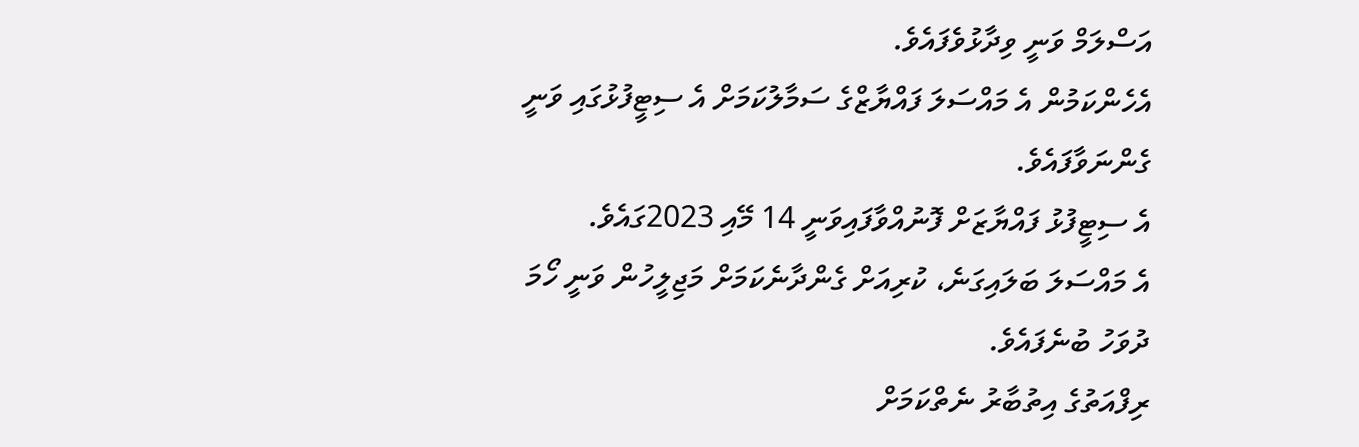އަސްލަމް ވަނީ ވިދާޅުވެފައެވެ.
އެހެންކަމުން އެ މައްސަލަ ފައްޔާޒްގެ ސަމާލުކަމަށް އެ ސިޓީފުޅުގައި ވަނީ ގެންނަވާފައެވެ.
އެ ސިޓީފުޅު ފައްޔާޒަށް ފޮނުއްވާފައިވަނީ 14 މޭއި 2023ގައެވެ.
އެ މައްސަލަ ބަލައިގަނެ، ކުރިއަށް ގެންދާނެކަމަށް މަޖިލީހުން ވަނީ ހޯމަ ދުވަހު ބުނެފައެވެ.
ރިފްއަތުގެ އިތުބާރު ނެތްކަމަށް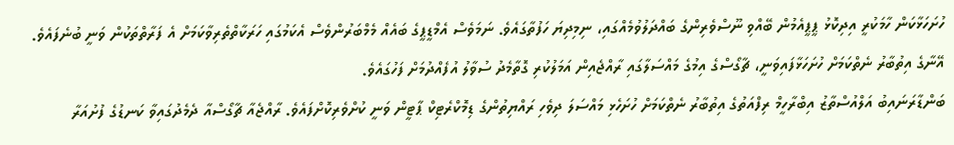ހުށަހަޅާކަން ހާމަކުރީ އިދިކޮޅު ޕީޕީއެމުން ބޭއްވި ނޫސްވެރިންގެ ބައްދަލުވުމެއްގައި، ނިމިދިޔަ ހަފުތާގައެވެ. ނަމަވެސް އެމްޑީޕީގެ ބައެއް މެމްބަރުންވެސް އެކަމުގައި ހަރަކާތްތެރިވާކަމަށް އެ ފަރާތްތަކުން ވަނީ ބުނެފައެވެ. އޭނާގެ އިތުބާރު ނެތްކަމަށް ހުށަހަޅާފައިވަނީ، ޗާގޯސްގެ އިމުގެ މައްސަލާގައި ރާއްޖެއިން އަމަލުކުރި ގޮތާމެދު ސުވާލު އުފެއްދުމަށް ފަހުގައެވެ.
ބަންޑާރަނައިބު އަލްއުސްތާޒު އިބްރާހީމް ރިފްއަތުގެ އިތުބާރު ނެތްކަމަށް ހުށަހެޅި މައްސަލަ ދިވެހި ރައްޔިތުންގެ ޑިމޮކްރެޓިކް ޕާޓީން ވަނީ ކުށްވެރިކޮށްފައެވެ. ރާއްޖެއާ ޗާގޯސްއާ ދެމެދުގައިވާ ކަނޑުގެ ފުށުއަރާ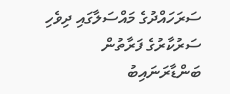ސަރަހައްދުގެ މައްސަލާގައި ދިވެހި ސަރުކާރުގެ ފަރާތުން ބަންޑާރަނައިބު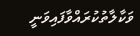ވަކާލާތުކުރައްވާފައިވަނީ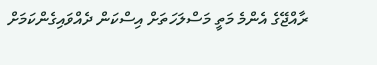ރާއްޖޭގެ އެންމެ މަތީ މަސްލަހަތަށް އިސްކަން ދެއްވައިގެންކަމަށް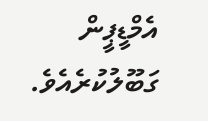އެމްޑީޕީން ގަބޫލުކުރެއެވެ.